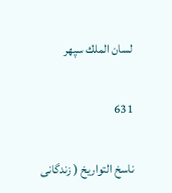لسان الملك سپهر

631

ناسخ التواريخ ( زندگانى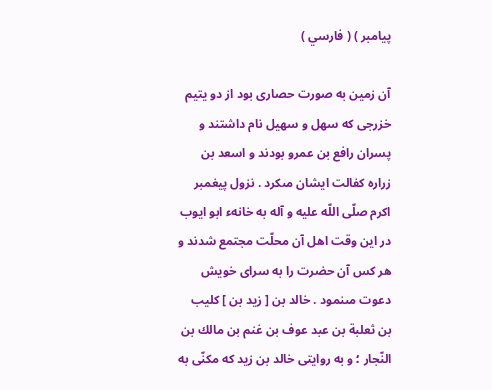پيامبر ) ( فارسي )

آن زمين به صورت حصارى بود از دو يتيم خزرجى كه سهل و سهيل نام داشتند و پسران رافع بن عمرو بودند و اسعد بن زراره كفالت ايشان مىكرد . نزول پيغمبر اكرم صلّى اللّه عليه و آله به خانهء ابو ايوب در اين وقت اهل آن محلّت مجتمع شدند و هر كس آن حضرت را به سراى خويش دعوت مىنمود . خالد بن [ زيد بن ] كليب بن ثعلبة بن عبد عوف بن غنم بن مالك بن النّجار ؛ و به روايتى خالد بن زيد كه مكنّى به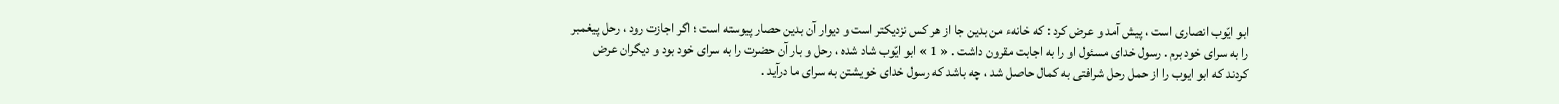ابو ايّوب انصارى است ، پيش آمد و عرض كرد : كه خانهء من بدين جا از هر كس نزديكتر است و ديوار آن بدين حصار پيوسته است ؛ اگر اجازت رود ، رحل پيغمبر را به سراى خود برم . رسول خداى مسئول او را به اجابت مقرون داشت . « 1 » ابو ايّوب شاد شده ، رحل و بار آن حضرت را به سراى خود بود و ديگران عرض كردند كه ابو ايوب را از حمل رحل شرافتى به كمال حاصل شد ، چه باشد كه رسول خداى خويشتن به سراى ما درآيد .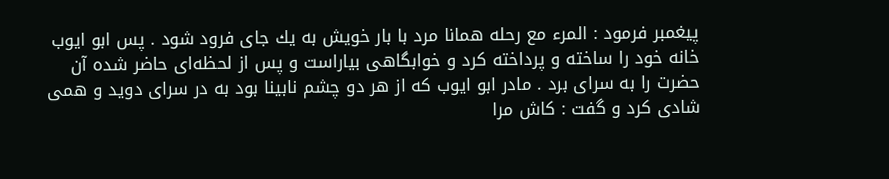پيغمبر فرمود : المرء مع رحله همانا مرد با بار خويش به يك جاى فرود شود . پس ابو ايوب خانه خود را ساخته و پرداخته كرد و خوابگاهى بياراست و پس از لحظه‌اى حاضر شده آن حضرت را به سراى برد . مادر ابو ايوب كه از هر دو چشم نابينا بود به در سراى دويد و همى شادى كرد و گفت : كاش مرا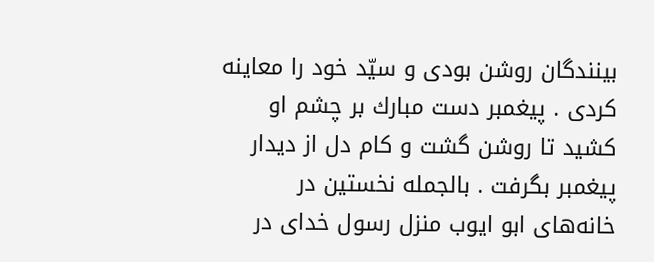بينندگان روشن بودى و سيّد خود را معاينه كردى . پيغمبر دست مبارك بر چشم او كشيد تا روشن گشت و كام دل از ديدار پيغمبر بگرفت . بالجمله نخستين در خانه‌هاى ابو ايوب منزل رسول خداى در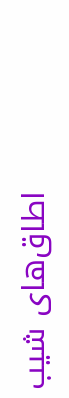اطاق‌هاى شيب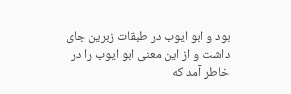بود و ابو ايوب در طبقات زبرين جاى داشت و از اين معنى ابو ايوب را در خاطر آمد كه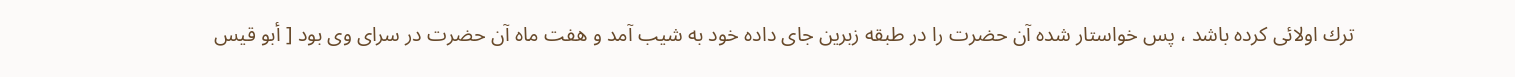ترك اولائى كرده باشد ، پس خواستار شده آن حضرت را در طبقه زبرين جاى داده خود به شيب آمد و هفت ماه آن حضرت در سراى وى بود [ أبو قيس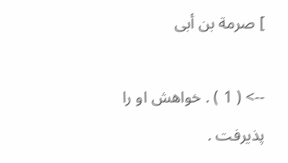] صرمة بن أبى

--> ( 1 ) . خواهش او را پذيرفت .